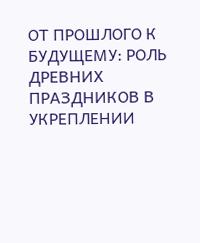ОТ ПРОШЛОГО К БУДУЩЕМУ: РОЛЬ ДРЕВНИХ ПРАЗДНИКОВ В УКРЕПЛЕНИИ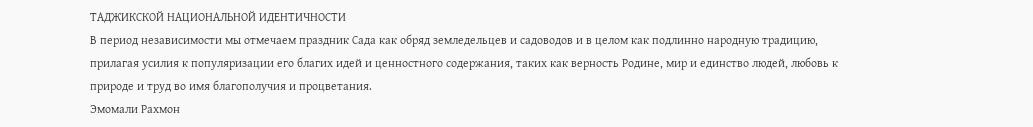ТАДЖИКСКОЙ НАЦИОНАЛЬНОЙ ИДЕНТИЧНОСТИ
В период независимости мы отмечаем праздник Сада как обряд земледельцев и садоводов и в целом как подлинно народную традицию, прилагая усилия к популяризации его благих идей и ценностного содержания, таких как верность Родине, мир и единство людей, любовь к природе и труд во имя благополучия и процветания.
Эмомали Рахмон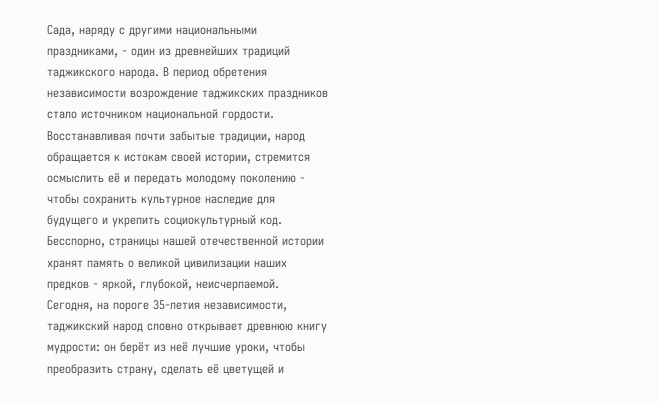Сада, наряду с другими национальными праздниками, - один из древнейших традиций таджикского народа. В период обретения независимости возрождение таджикских праздников стало источником национальной гордости. Восстанавливая почти забытые традиции, народ обращается к истокам своей истории, стремится осмыслить её и передать молодому поколению - чтобы сохранить культурное наследие для будущего и укрепить социокультурный код.
Бесспорно, страницы нашей отечественной истории хранят память о великой цивилизации наших предков - яркой, глубокой, неисчерпаемой. Сегодня, на пороге 35-летия независимости, таджикский народ словно открывает древнюю книгу мудрости: он берёт из неё лучшие уроки, чтобы преобразить страну, сделать её цветущей и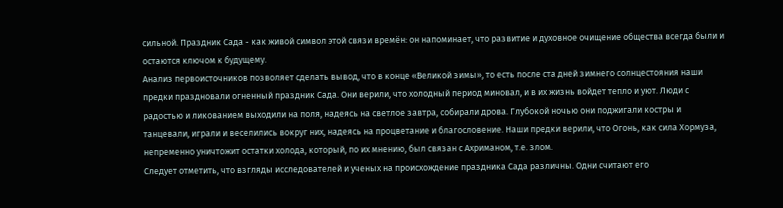сильной. Праздник Сада - как живой символ этой связи времён: он напоминает, что развитие и духовное очищение общества всегда были и остаются ключом к будущему.
Анализ первоисточников позволяет сделать вывод, что в конце «Великой зимы», то есть после ста дней зимнего солнцестояния наши предки праздновали огненный праздник Сада. Они верили, что холодный период миновал, и в их жизнь войдет тепло и уют. Люди с радостью и ликованием выходили на поля, надеясь на светлое завтра, собирали дрова. Глубокой ночью они поджигали костры и танцевали, играли и веселились вокруг них, надеясь на процветание и благословение. Наши предки верили, что Огонь, как сила Хормуза, непременно уничтожит остатки холода, который, по их мнению, был связан с Ахриманом, т.е. злом.
Следует отметить, что взгляды исследователей и ученых на происхождение праздника Сада различны. Одни считают его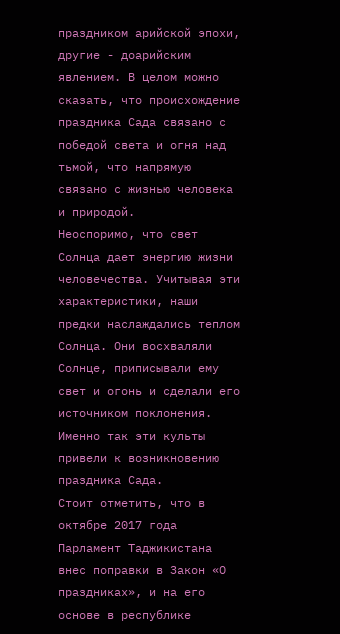праздником арийской эпохи, другие - доарийским явлением. В целом можно сказать, что происхождение праздника Сада связано с победой света и огня над тьмой, что напрямую связано с жизнью человека и природой.
Неоспоримо, что свет Солнца дает энергию жизни человечества. Учитывая эти характеристики, наши предки наслаждались теплом Солнца. Они восхваляли Солнце, приписывали ему свет и огонь и сделали его источником поклонения. Именно так эти культы привели к возникновению праздника Сада.
Стоит отметить, что в октябре 2017 года Парламент Таджикистана внес поправки в Закон «О праздниках», и на его основе в республике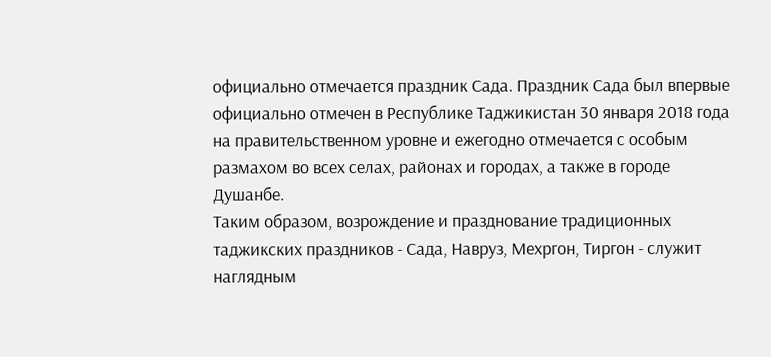официально отмечается праздник Сада. Праздник Сада был впервые официально отмечен в Республике Таджикистан 30 января 2018 года на правительственном уровне и ежегодно отмечается с особым размахом во всех селах, районах и городах, а также в городе Душанбе.
Таким образом, возрождение и празднование традиционных таджикских праздников - Сада, Навруз, Мехргон, Тиргон - служит наглядным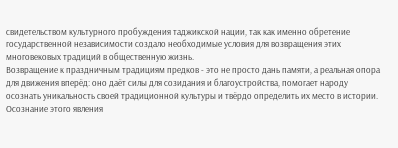свидетельством культурного пробуждения таджикской нации, так как именно обретение государственной независимости создало необходимые условия для возвращения этих многовековых традиций в общественную жизнь.
Возвращение к праздничным традициям предков - это не просто дань памяти, а реальная опора для движения вперёд: оно даёт силы для созидания и благоустройства, помогает народу осознать уникальность своей традиционной культуры и твёрдо определить их место в истории. Осознание этого явления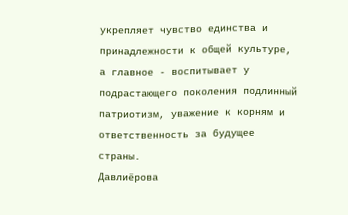укрепляет чувство единства и принадлежности к общей культуре, а главное - воспитывает у подрастающего поколения подлинный патриотизм, уважение к корням и ответственность за будущее страны.
Давлиёрова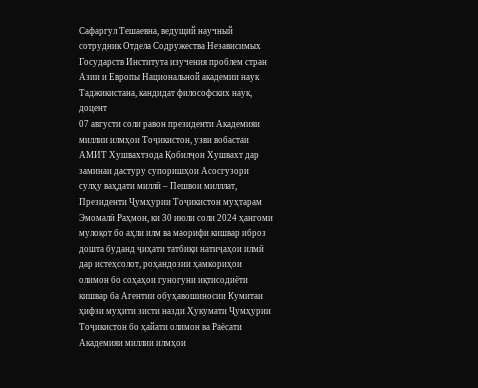Сафаргул Тешаевна, ведущий научный сотрудник Отдела Содружества Независимых Государств Института изучения проблем стран Азии и Европы Национальной академии наук Таджикистана, кандидат философских наук, доцент
07 августи соли равон президенти Академияи миллии илмҳои Тоҷикистон, узви вобастаи АМИТ Хушвахтзода Қобилҷон Хушвахт дар заминаи дастуру супоришҳои Асосгузори сулҳу ваҳдати миллӣ – Пешвои милллат, Президенти Ҷумҳурии Тоҷикистон муҳтарам Эмомалӣ Раҳмон, ки 30 июли соли 2024 ҳангоми мулоқот бо аҳли илм ва маорифи кишвар иброз дошта буданд ҷиҳати татбиқи натиҷаҳои илмӣ дар истеҳсолот, роҳандозии ҳамкориҳои олимон бо соҳаҳои гуногуни иқтисодиёти кишвар ба Агентии обуҳавошиносии Кумитаи ҳифзи муҳити зисти назди Ҳукумати Ҷумҳурии Тоҷикистон бо ҳайати олимон ва Раёсати Академияи миллии илмҳои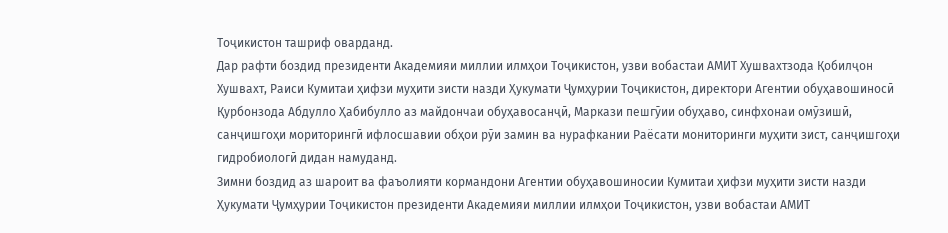Тоҷикистон ташриф оварданд.
Дар рафти боздид президенти Академияи миллии илмҳои Тоҷикистон, узви вобастаи АМИТ Хушвахтзода Қобилҷон Хушвахт, Раиси Кумитаи ҳифзи муҳити зисти назди Ҳукумати Ҷумҳурии Тоҷикистон, директори Агентии обуҳавошиносӣ Қурбонзода Абдулло Ҳабибулло аз майдончаи обуҳавосанҷӣ, Маркази пешгӯии обуҳаво, синфхонаи омӯзишӣ, санҷишгоҳи мориторингӣ ифлосшавии обҳои рӯи замин ва нурафкании Раёсати мониторинги муҳити зист, санҷишгоҳи гидробиологӣ дидан намуданд.
Зимни боздид аз шароит ва фаъолияти кормандони Агентии обуҳавошиносии Кумитаи ҳифзи муҳити зисти назди Ҳукумати Ҷумҳурии Тоҷикистон президенти Академияи миллии илмҳои Тоҷикистон, узви вобастаи АМИТ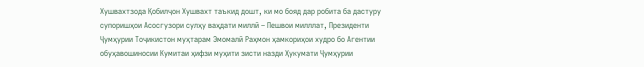Хушвахтзода Қобилҷон Хушвахт таъкид дошт, ки мо бояд дар робита ба дастуру супоришҳои Асосгузори сулҳу ваҳдати миллӣ – Пешвои милллат, Президенти Ҷумҳурии Тоҷикистон муҳтарам Эмомалӣ Раҳмон ҳамкориҳои худро бо Агентии обуҳавошиносии Кумитаи ҳифзи муҳити зисти назди Ҳукумати Ҷумҳурии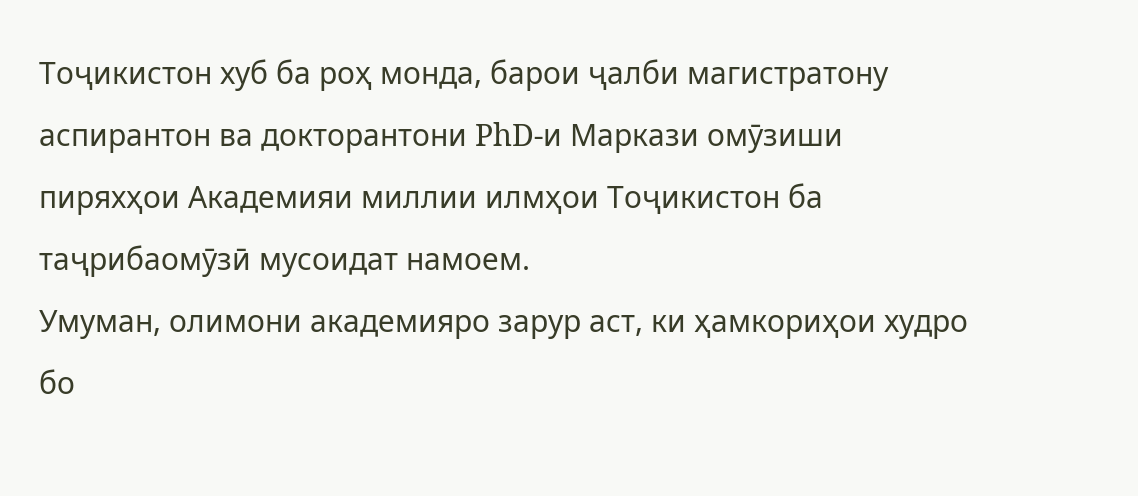Тоҷикистон хуб ба роҳ монда, барои ҷалби магистратону аспирантон ва докторантони PhD-и Маркази омӯзиши пиряхҳои Академияи миллии илмҳои Тоҷикистон ба таҷрибаомӯзӣ мусоидат намоем.
Умуман, олимони академияро зарур аст, ки ҳамкориҳои худро бо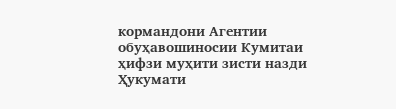кормандони Агентии обуҳавошиносии Кумитаи ҳифзи муҳити зисти назди Ҳукумати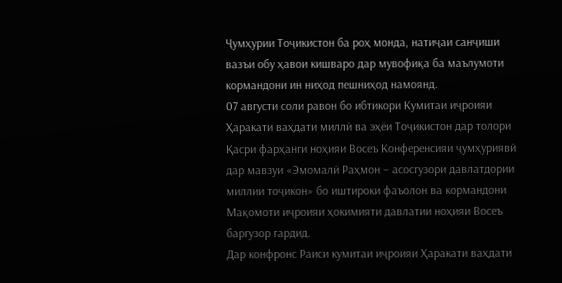Ҷумҳурии Тоҷикистон ба роҳ монда, натиҷаи санҷиши вазъи обу ҳавои кишваро дар мувофиқа ба маълумоти кормандони ин ниҳод пешниҳод намоянд.
07 августи соли равон бо ибтикори Кумитаи иҷроияи Ҳаракати ваҳдати миллӣ ва эҳёи Тоҷикистон дар толори Қасри фарҳанги ноҳияи Восеъ Конференсияи ҷумҳуриявӣ дар мавзуи «Эмомалӣ Раҳмон – асосгузори давлатдории миллии тоҷикон» бо иштироки фаъолон ва кормандони Мақомоти иҷроияи ҳокимияти давлатии ноҳияи Восеъ баргузор гардид.
Дар конфронс Раиси кумитаи иҷроияи Ҳаракати ваҳдати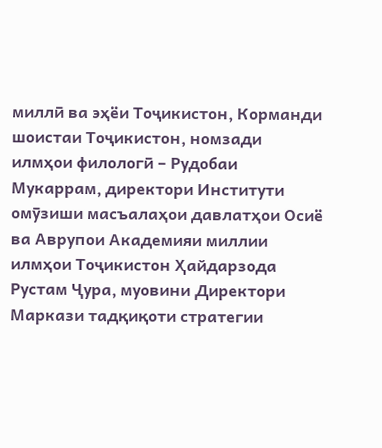миллӣ ва эҳёи Тоҷикистон, Корманди шоистаи Тоҷикистон, номзади илмҳои филологӣ – Рудобаи Мукаррам, директори Институти омӯзиши масъалаҳои давлатҳои Осиё ва Аврупои Академияи миллии илмҳои Тоҷикистон Ҳайдарзода Рустам Ҷура, муовини Директори Маркази тадқиқоти стратегии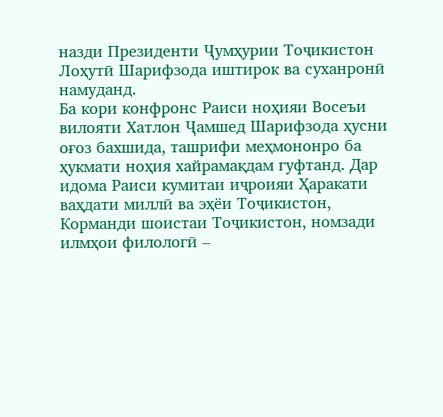назди Президенти Ҷумҳурии Тоҷикистон Лоҳутӣ Шарифзода иштирок ва суханронӣ намуданд.
Ба кори конфронс Раиси ноҳияи Восеъи вилояти Хатлон Ҷамшед Шарифзода ҳусни оғоз бахшида, ташрифи меҳмононро ба ҳукмати ноҳия хайрамақдам гуфтанд. Дар идома Раиси кумитаи иҷроияи Ҳаракати ваҳдати миллӣ ва эҳёи Тоҷикистон, Корманди шоистаи Тоҷикистон, номзади илмҳои филологӣ –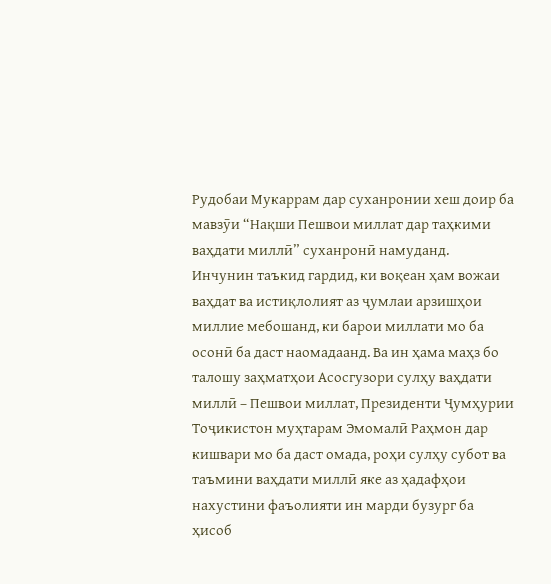Рудобаи Мукаррам дар суханронии хеш доир ба мавзӯи “Нақши Пешвои миллат дар таҳкими ваҳдати миллӣ” суханронӣ намуданд.
Инчунин таъкид гардид, ки воқеан ҳам вожаи ваҳдат ва истиқлолият аз ҷумлаи арзишҳои миллие мебошанд, ки барои миллати мо ба осонӣ ба даст наомадаанд. Ва ин ҳама маҳз бо талошу заҳматҳои Асосгузори сулҳу ваҳдати миллӣ – Пешвои миллат, Президенти Ҷумҳурии Тоҷикистон муҳтарам Эмомалӣ Раҳмон дар кишвари мо ба даст омада, роҳи сулҳу субот ва таъмини ваҳдати миллӣ яке аз ҳадафҳои нахустини фаъолияти ин марди бузург ба ҳисоб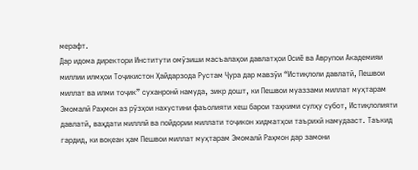мерафт.
Дар идома директори Институти омӯзиши масъалаҳои давлатҳои Осиё ва Аврупои Академияи миллии илмҳои Тоҷикистон Ҳайдарзода Рустам Ҷура дар мавзӯи “Истиқлоли давлатӣ, Пешвои миллат ва илми тоҷик” суханронӣ намуда, зикр дошт, ки Пешвои муаззами миллат муҳтарам Эмомалӣ Раҳмон аз рӯзҳои нахустини фаъолияти хеш барои таҳкими сулҳу субот, Истиқлолияти давлатӣ, ваҳдати милллӣ ва пойдории миллати тоҷикон хидматҳои таърихӣ намудааст. Таъкид гардид, ки воқеан ҳам Пешвои миллат муҳтарам Эмомалӣ Раҳмон дар замони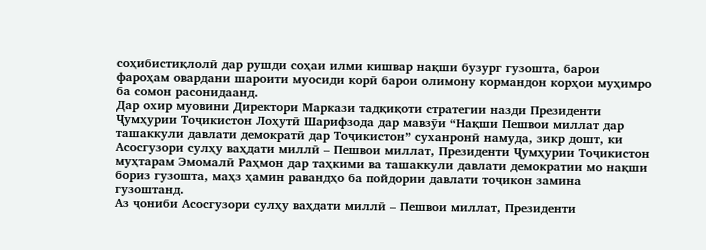соҳибистиқлолӣ дар рушди соҳаи илми кишвар нақши бузург гузошта, барои фароҳам овардани шароити муосиди корӣ барои олимону кормандон корҳои муҳимро ба сомон расонидаанд.
Дар охир муовини Директори Маркази тадқиқоти стратегии назди Президенти Ҷумҳурии Тоҷикистон Лоҳутӣ Шарифзода дар мавзӯи “Нақши Пешвои миллат дар ташаккули давлати демократӣ дар Тоҷикистон” суханронӣ намуда, зикр дошт, ки Асосгузори сулҳу ваҳдати миллӣ – Пешвои миллат, Президенти Ҷумҳурии Тоҷикистон муҳтарам Эмомалӣ Раҳмон дар таҳкими ва ташаккули давлати демократии мо нақши бориз гузошта, маҳз ҳамин равандҳо ба пойдории давлати тоҷикон замина гузоштанд.
Аз ҷониби Асосгузори сулҳу ваҳдати миллӣ – Пешвои миллат, Президенти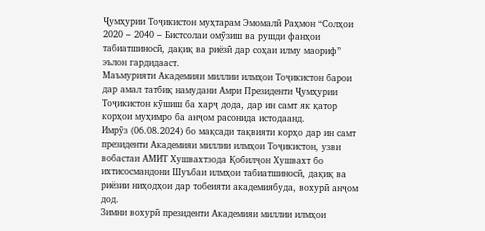Ҷумҳурии Тоҷикистон муҳтарам Эмомалӣ Раҳмон “Солҳои 2020 – 2040 – Бистсолаи омӯзиш ва рушди фанҳои табиатшиносӣ, дақиқ ва риёзӣ дар соҳаи илму маориф” эълон гардидааст.
Маъмурияти Академияи миллии илмҳои Тоҷикистон барои дар амал татбиқ намудани Амри Президенти Ҷумҳурии Тоҷикистон кӯшиш ба харҷ дода, дар ин самт як қатор корҳои муҳимро ба анҷом расонида истодаанд.
Имрӯз (06.08.2024) бо мақсади тақвияти корҳо дар ин самт президенти Академияи миллии илмҳои Тоҷикистон, узви вобастаи АМИТ Хушвахтзода Қобилҷон Хушвахт бо ихтисосмандони Шуъбаи илмҳои табиатшиносӣ, дақиқ ва риёзии ниҳодҳои дар тобеияти академиябуда, вохурӣ анҷом дод.
Зимни вохурӣ президенти Академияи миллии илмҳои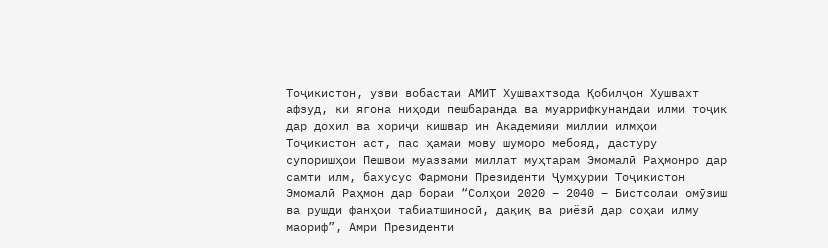Тоҷикистон, узви вобастаи АМИТ Хушвахтзода Қобилҷон Хушвахт афзуд, ки ягона ниҳоди пешбаранда ва муаррифкунандаи илми тоҷик дар дохил ва хориҷи кишвар ин Академияи миллии илмҳои Тоҷикистон аст, пас ҳамаи мову шуморо мебояд, дастуру супоришҳои Пешвои муаззами миллат муҳтарам Эмомалӣ Раҳмонро дар самти илм, бахусус Фармони Президенти Ҷумҳурии Тоҷикистон Эмомалӣ Раҳмон дар бораи “Солҳои 2020 – 2040 – Бистсолаи омӯзиш ва рушди фанҳои табиатшиносӣ, дақиқ ва риёзӣ дар соҳаи илму маориф”, Амри Президенти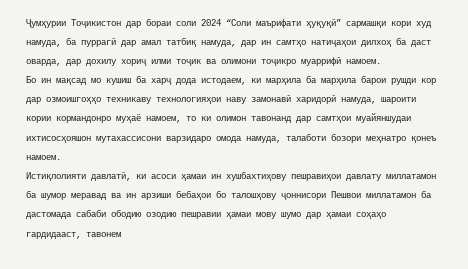Ҷумҳурии Тоҷикистон дар бораи соли 2024 “Соли маърифати ҳуқуқӣ” сармашқи кори худ намуда, ба пуррагӣ дар амал татбиқ намуда, дар ин самтҳо натиҷаҳои дилхоҳ ба даст оварда, дар дохилу хориҷ илми тоҷик ва олимони тоҷикро муаррифӣ намоем.
Бо ин мақсад мо кушиш ба харҷ дода истодаем, ки марҳила ба марҳила барои рушди кор дар озмоишгоҳҳо техникаву технологияҳои наву замонавӣ харидорӣ намуда, шароити кории кормандонро муҳаё намоем, то ки олимон тавонанд дар самтҳои муайяншудаи ихтисосҳояшон мутахассисони варзидаро омода намуда, талаботи бозори меҳнатро қонеъ намоем.
Истиқлолияти давлатӣ, ки асоси ҳамаи ин хушбахтиҳову пешравиҳои давлату миллатамон ба шумор меравад ва ин арзиши бебаҳои бо талошҳову ҷоннисори Пешвои миллатамон ба дастомада сабаби ободию озодию пешравии ҳамаи мову шумо дар ҳамаи соҳаҳо гардидааст, тавонем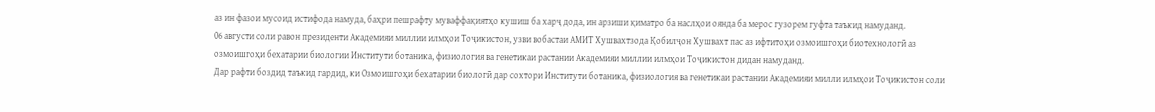аз ин фазои мусоид истифода намуда, баҳри пешрафту муваффақиятҳо кушиш ба харҷ дода, ин арзиши қиматро ба наслҳои оянда ба мерос гузорем гуфта таъкид намуданд.
06 августи соли равон президенти Академияи миллии илмҳои Тоҷикистон, узви вобастаи АМИТ Хушвахтзода Қобилҷон Хушвахт пас аз ифтитоҳи озмоишгоҳи биотехнологӣ аз озмоишгоҳи бехатарии биологии Институти ботаника, физиология ва генетикаи растании Академияи миллии илмҳои Тоҷикистон дидан намуданд.
Дар рафти боздид таъкид гардид, ки Озмоишгоҳи бехатарии биологӣ дар сохтори Институти ботаника, физиология ва генетикаи растании Академияи милли илмҳои Тоҷикистон соли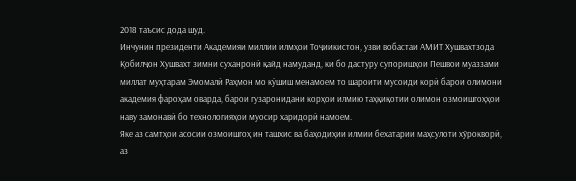2018 таъсис дода шуд.
Инчунин президенти Академияи миллии илмҳои Тоҷиикистон, узви вобастаи АМИТ Хушвахтзода Қобилҷон Хушвахт зимни суханронӣ қайд намуданд, ки бо дастуру супоришҳои Пешвои муаззами миллат муҳтарам Эмомалӣ Раҳмон мо кӯшиш менамоем то шароити мусоиди корӣ барои олимони академия фароҳам оварда, барои гузаронидани корҳои илмию таҳқиқотии олимон озмоишгоҳҳои наву замонавӣ бо технологияҳои муосир харидорӣ намоем.
Яке аз самтҳои асосии озмоишгоҳ ин ташхис ва баҳодиҳии илмии бехатарии маҳсулоти хўрокворӣ, аз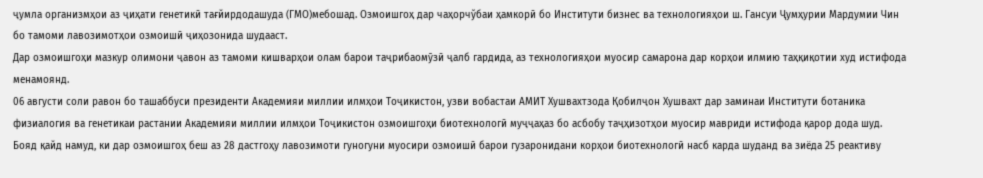ҷумла организмҳои аз ҷиҳати генетикӣ тағйирдодашуда (ГМО)мебошад. Озмоишгоҳ дар чаҳорчўбаи ҳамкорӣ бо Институти бизнес ва технологияҳои ш. Гансуи Ҷумҳурии Мардумии Чин бо тамоми лавозимотҳои озмоишӣ ҷиҳозонида шудааст.
Дар озмоишгоҳи мазкур олимони ҷавон аз тамоми кишварҳои олам барои таҷрибаомӯзӣ ҷалб гардида, аз технологияҳои муосир самарона дар корҳои илмию таҳқиқотии худ истифода менамоянд.
06 августи соли равон бо ташаббуси президенти Академияи миллии илмҳои Тоҷикистон, узви вобастаи АМИТ Хушвахтзода Қобилҷон Хушвахт дар заминаи Институти ботаника физиалогия ва генетикаи растании Академияи миллии илмҳои Тоҷикистон озмоишгоҳи биотехнологӣ муҷҷаҳаз бо асбобу таҷҳизотҳои муосир мавриди истифода қарор дода шуд.
Бояд қайд намуд, ки дар озмоишгоҳ беш аз 28 дастгоҳу лавозимоти гуногуни муосири озмоишӣ барои гузаронидани корҳои биотехнологӣ насб карда шуданд ва зиёда 25 реактиву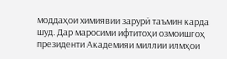моддаҳои химиявии зарурӣ таъмин карда шуд. Дар маросими ифтитоҳи озмоишгоҳ президенти Академияи миллии илмҳои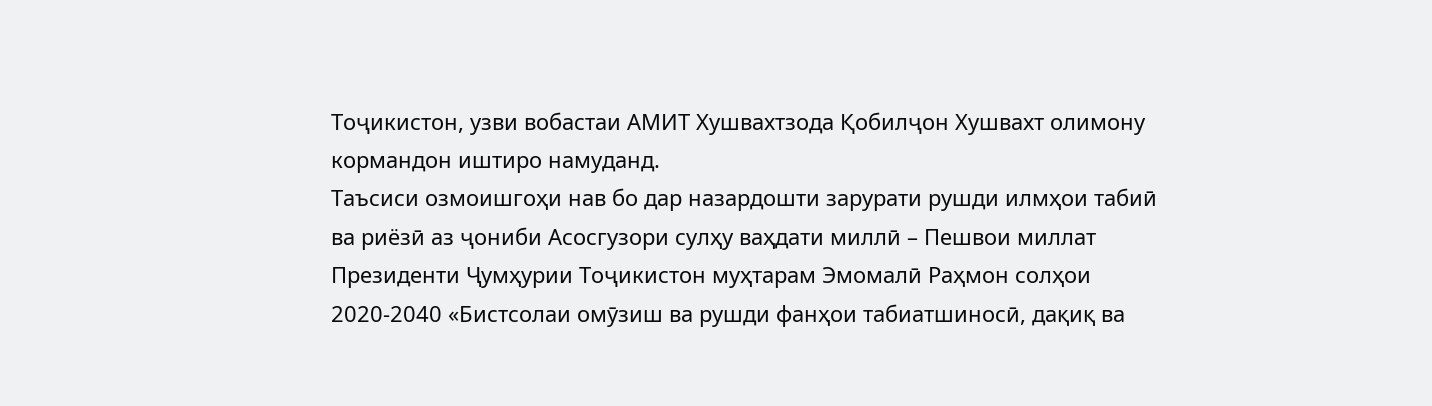Тоҷикистон, узви вобастаи АМИТ Хушвахтзода Қобилҷон Хушвахт олимону кормандон иштиро намуданд.
Таъсиси озмоишгоҳи нав бо дар назардошти зарурати рушди илмҳои табиӣ ва риёзӣ аз ҷониби Асосгузори сулҳу ваҳдати миллӣ – Пешвои миллат Президенти Ҷумҳурии Тоҷикистон муҳтарам Эмомалӣ Раҳмон солҳои 2020-2040 «Бистсолаи омӯзиш ва рушди фанҳои табиатшиносӣ, дақиқ ва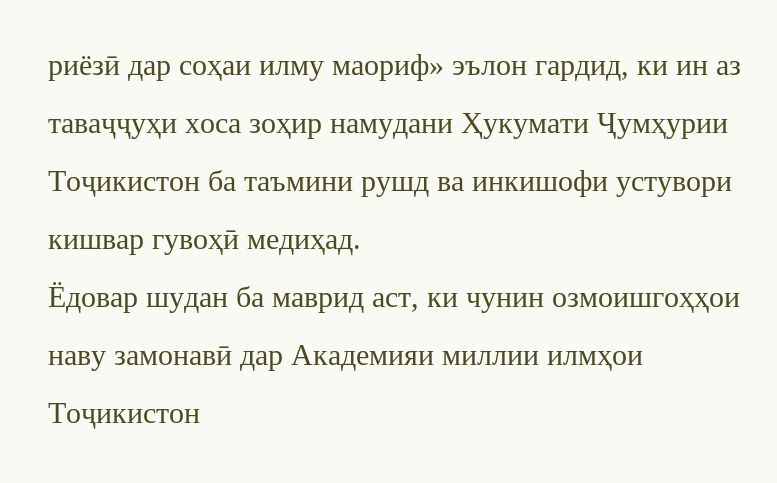риёзӣ дар соҳаи илму маориф» эълон гардид, ки ин аз таваҷҷуҳи хоса зоҳир намудани Ҳукумати Ҷумҳурии Тоҷикистон ба таъмини рушд ва инкишофи устувори кишвар гувоҳӣ медиҳад.
Ёдовар шудан ба маврид аст, ки чунин озмоишгоҳҳои наву замонавӣ дар Академияи миллии илмҳои Тоҷикистон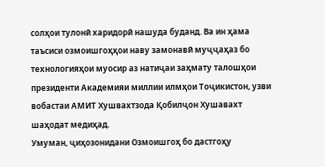солҳои тулонӣ харидорӣ нашуда буданд. Ва ин ҳама таъсиси озмоишгоҳҳои наву замонавӣ муҷҷаҳаз бо технологияҳои муосир аз натиҷаи заҳмату талошҳои президенти Академияи миллии илмҳои Тоҷикистон, узви вобастаи АМИТ Хушвахтзода Қобилҷон Хушавахт шаҳодат медиҳад.
Умуман, ҷиҳозонидани Озмоишгоҳ бо дастгоҳу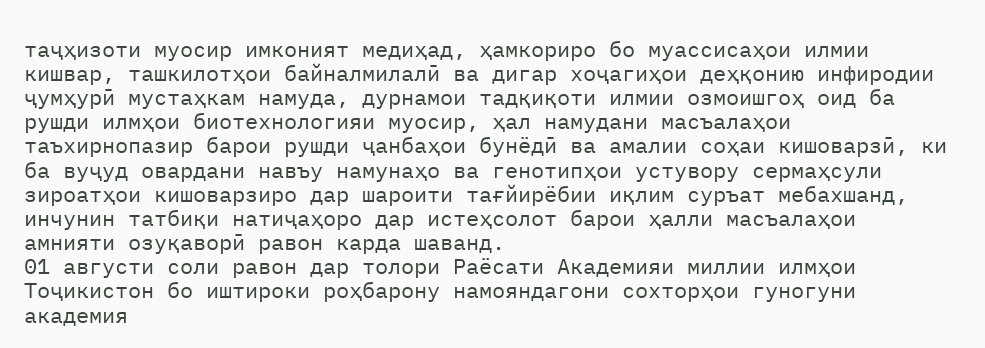таҷҳизоти муосир имконият медиҳад, ҳамкориро бо муассисаҳои илмии кишвар, ташкилотҳои байналмилалӣ ва дигар хоҷагиҳои деҳқонию инфиродии ҷумҳурӣ мустаҳкам намуда, дурнамои тадқиқоти илмии озмоишгоҳ оид ба рушди илмҳои биотехнологияи муосир, ҳал намудани масъалаҳои таъхирнопазир барои рушди ҷанбаҳои бунёдӣ ва амалии соҳаи кишоварзӣ, ки ба вуҷуд овардани навъу намунаҳо ва генотипҳои устувору сермаҳсули зироатҳои кишоварзиро дар шароити тағйирёбии иқлим суръат мебахшанд, инчунин татбиқи натиҷаҳоро дар истеҳсолот барои ҳалли масъалаҳои амнияти озуқаворӣ равон карда шаванд.
01 августи соли равон дар толори Раёсати Академияи миллии илмҳои Тоҷикистон бо иштироки роҳбарону намояндагони сохторҳои гуногуни академия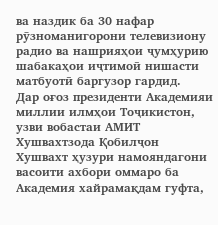ва наздик ба 30 нафар рӯзноманигорони телевизиону радио ва нашрияҳои ҷумҳурию шабакаҳои иҷтимоӣ нишасти матбуотӣ баргузор гардид.
Дар оғоз президенти Академияи миллии илмҳои Тоҷикистон, узви вобастаи АМИТ Хушвахтзода Қобилҷон Хушвахт ҳузури намояндагони васоити ахбори оммаро ба Академия хайрамақдам гуфта,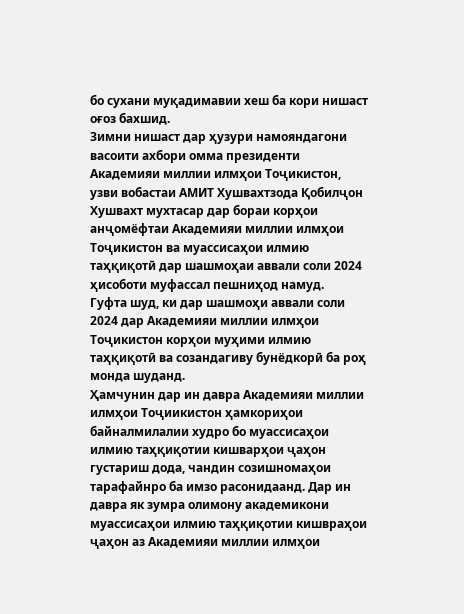бо сухани муқадимавии хеш ба кори нишаст оғоз бахшид.
Зимни нишаст дар ҳузури намояндагони васоити ахбори омма президенти Академияи миллии илмҳои Тоҷикистон, узви вобастаи АМИТ Хушвахтзода Қобилҷон Хушвахт мухтасар дар бораи корҳои анҷомёфтаи Академияи миллии илмҳои Тоҷикистон ва муассисаҳои илмию таҳқиқотӣ дар шашмоҳаи аввали соли 2024 ҳисоботи муфассал пешниҳод намуд.
Гуфта шуд, ки дар шашмоҳи аввали соли 2024 дар Академияи миллии илмҳои Тоҷикистон корҳои муҳими илмию таҳқиқотӣ ва созандагиву бунёдкорӣ ба роҳ монда шуданд.
Ҳамчунин дар ин давра Академияи миллии илмҳои Тоҷиикистон ҳамкориҳои байналмилалии худро бо муассисаҳои илмию таҳқиқотии кишварҳои ҷаҳон густариш дода, чандин созишномаҳои тарафайнро ба имзо расонидаанд. Дар ин давра як зумра олимону академикони муассисаҳои илмию таҳқиқотии кишвраҳои ҷаҳон аз Академияи миллии илмҳои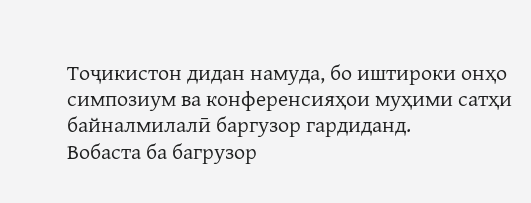Тоҷикистон дидан намуда, бо иштироки онҳо симпозиум ва конференсияҳои муҳими сатҳи байналмилалӣ баргузор гардиданд.
Вобаста ба багрузор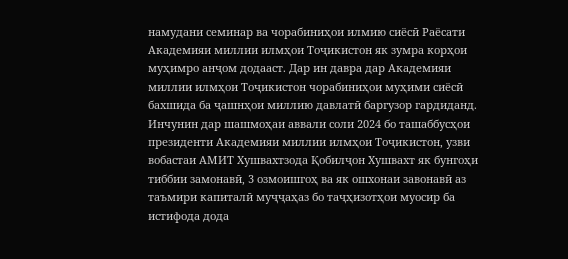намудани семинар ва чорабиниҳои илмию сиёсӣ Раёсати Академияи миллии илмҳои Тоҷикистон як зумра корҳои муҳимро анҷом додааст. Дар ин давра дар Академияи миллии илмҳои Тоҷикистон чорабиниҳои муҳими сиёсӣ бахшида ба ҷашнҳои миллию давлатӣ баргузор гардиданд.
Инчунин дар шашмоҳаи аввали соли 2024 бо ташаббусҳои президенти Академияи миллии илмҳои Тоҷикистон, узви вобастаи АМИТ Хушвахтзода Қобилҷон Хушвахт як бунгоҳи тиббии замонавӣ, 3 озмоишгоҳ ва як ошхонаи завонавӣ аз таъмири капиталӣ муҷҷаҳаз бо таҷҳизотҳои муосир ба истифода дода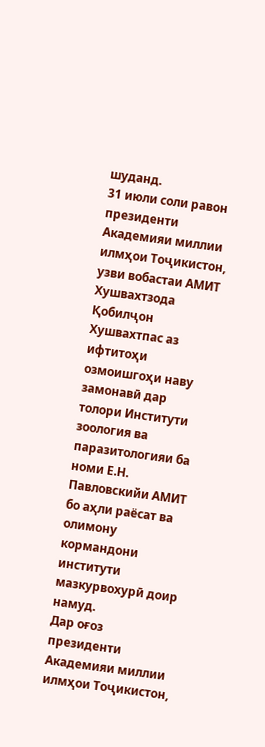шуданд.
31 июли соли равон президенти Академияи миллии илмҳои Тоҷикистон, узви вобастаи АМИТ Хушвахтзода Қобилҷон Хушвахтпас аз ифтитоҳи озмоишгоҳи наву замонавӣ дар толори Институти зоология ва паразитологияи ба номи Е.Н. Павловскийи АМИТ бо аҳли раёсат ва олимону кормандони институти мазкурвохурӣ доир намуд.
Дар оғоз президенти Академияи миллии илмҳои Тоҷикистон,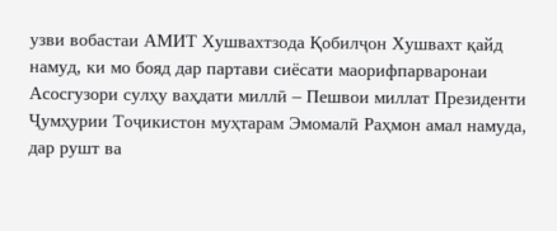узви вобастаи АМИТ Хушвахтзода Қобилҷон Хушвахт қайд намуд, ки мо бояд дар партави сиёсати маорифпарваронаи Асосгузори сулҳу ваҳдати миллӣ – Пешвои миллат Президенти Ҷумҳурии Тоҷикистон муҳтарам Эмомалӣ Раҳмон амал намуда, дар рушт ва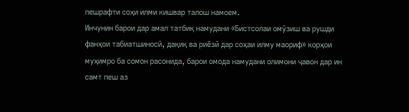пешрафти соҳи илми кишвар талош намоем.
Инчунин барои дар амал татбиқ намудани «Бистсолаи омӯзиш ва рушди фанҳои табиатшиносӣ, дақиқ ва риёзӣ дар соҳаи илму маориф» корҳои муҳимро ба сомон расонида, барои омода намудани олимони ҷавон дар ин самт пеш аз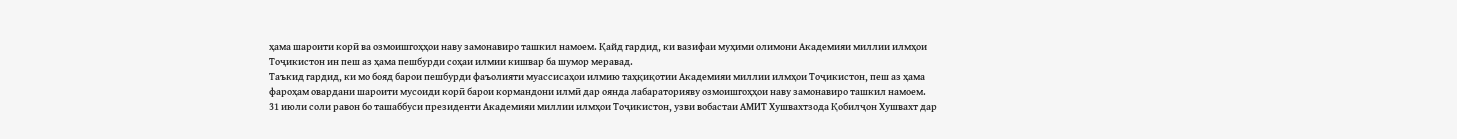ҳама шароити корӣ ва озмоишгоҳҳои наву замонавиро ташкил намоем. Қайд гардид, ки вазифаи муҳими олимони Академияи миллии илмҳои Тоҷикистон ин пеш аз ҳама пешбурди соҳаи илмии кишвар ба шумор меравад.
Таъкид гардид, ки мо бояд барои пешбурди фаъолияти муассисаҳои илмию таҳқиқотии Академияи миллии илмҳои Тоҷикистон, пеш аз ҳама фароҳам овардани шароити мусоиди корӣ барои кормандони илмӣ дар оянда лабараторияву озмоишгоҳҳои наву замонавиро ташкил намоем.
31 июли соли равон бо ташаббуси президенти Академияи миллии илмҳои Тоҷикистон, узви вобастаи АМИТ Хушвахтзода Қобилҷон Хушвахт дар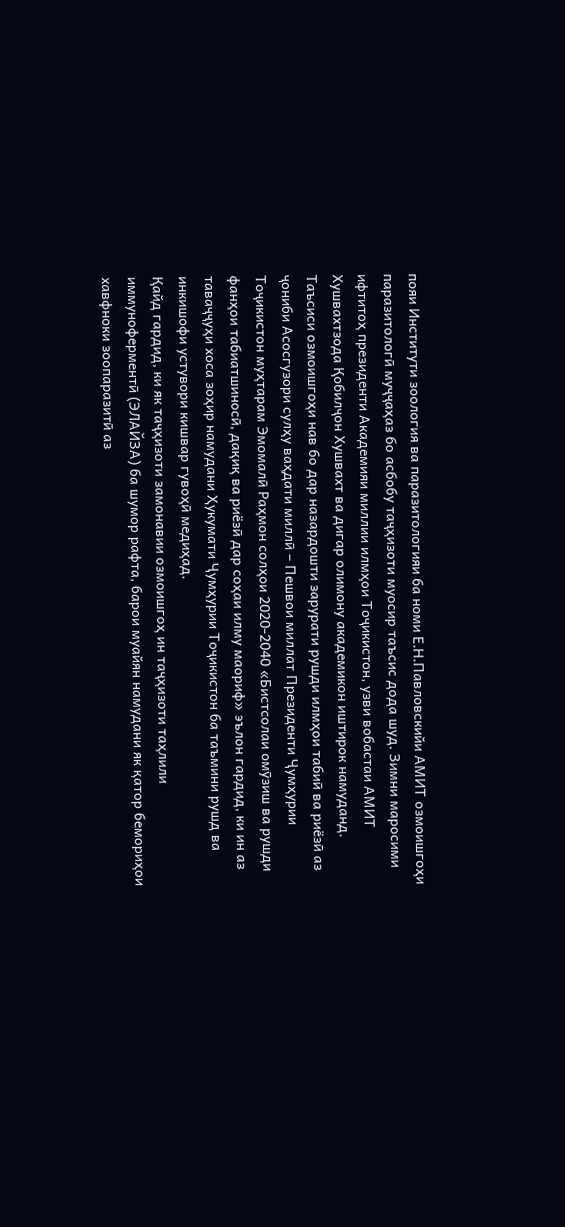пояи Институти зоология ва паразитологияи ба номи Е.Н.Павловскийи АМИТ озмоишгоҳи паразитологӣ муҷҷаҳаз бо асбобу таҷҳизоти муосир таъсис дода шуд. Зимни маросими ифтитоҳ президенти Академияи миллии илмҳои Тоҷикистон, узви вобастаи АМИТ Хушвахтзода Қобилҷон Хушвахт ва дигар олимону академикон иштирок намуданд.
Таъсиси озмоишгоҳи нав бо дар назардошти зарурати рушди илмҳои табиӣ ва риёзӣ аз ҷониби Асосгузори сулҳу ваҳдати миллӣ – Пешвои миллат Президенти Ҷумҳурии Тоҷикистон муҳтарам Эмомалӣ Раҳмон солҳои 2020-2040 «Бистсолаи омӯзиш ва рушди фанҳои табиатшиносӣ, дақиқ ва риёзӣ дар соҳаи илму маориф» эълон гардид, ки ин аз таваҷҷуҳи хоса зоҳир намудани Ҳукумати Ҷумҳурии Тоҷикистон ба таъмини рушд ва инкишофи устувори кишвар гувоҳӣ медиҳад.
Қайд гардид, ки як таҷҳизоти замонавии озмоишгоҳ ин таҷҳизоти таҳлили иммуноферментӣ (ЭЛАЙЗА) ба шумор рафта, барои муайян намудани як қатор бемориҳои хавфноки зоопаразитӣ аз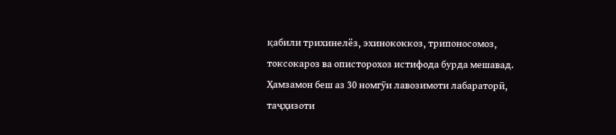қабили трихинелёз, эхинококкоз, трипоносомоз, токсокароз ва описторохоз истифода бурда мешавад. Ҳамзамон беш аз 30 номгӯи лавозимоти лабараторӣ, таҷҳизоти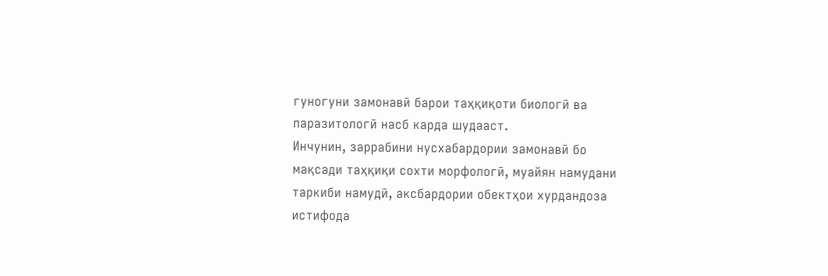гуногуни замонавӣ барои таҳқиқоти биологӣ ва паразитологӣ насб карда шудааст.
Инчунин, заррабини нусхабардории замонавӣ бо мақсади таҳқиқи сохти морфологӣ, муайян намудани таркиби намудӣ, аксбардории обектҳои хурдандоза истифода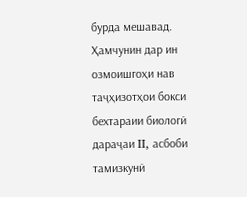бурда мешавад. Ҳамчунин дар ин озмоишгоҳи нав таҷҳизотҳои бокси бехтараии биологӣ дараҷаи II, асбоби тамизкунӣ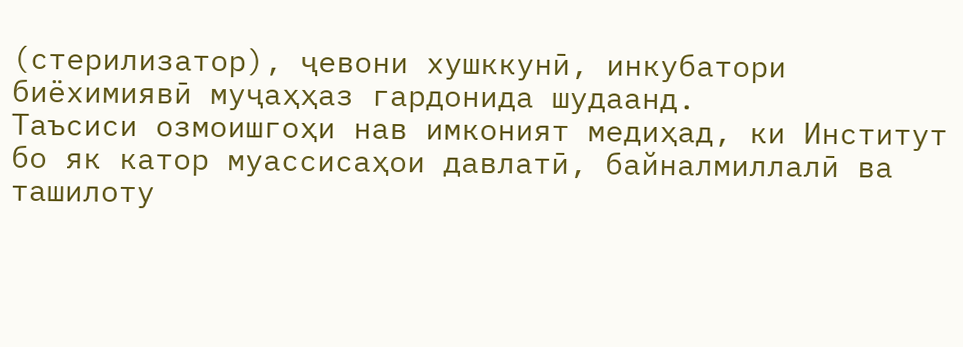(стерилизатор), ҷевони хушккунӣ, инкубатори биёхимиявӣ муҷаҳҳаз гардонида шудаанд.
Таъсиси озмоишгоҳи нав имконият медиҳад, ки Институт бо як катор муассисаҳои давлатӣ, байналмиллалӣ ва ташилоту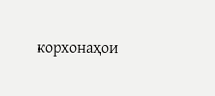корхонаҳои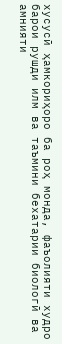хусусӣ ҳамкориҳоро ба роҳ монда, фаъолияти худро барои рушди илм ва таъмини бехатарии биологӣ ва амнияти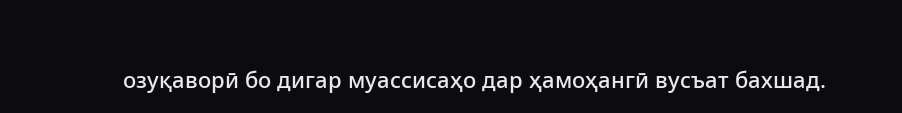озуқаворӣ бо дигар муассисаҳо дар ҳамоҳангӣ вусъат бахшад.